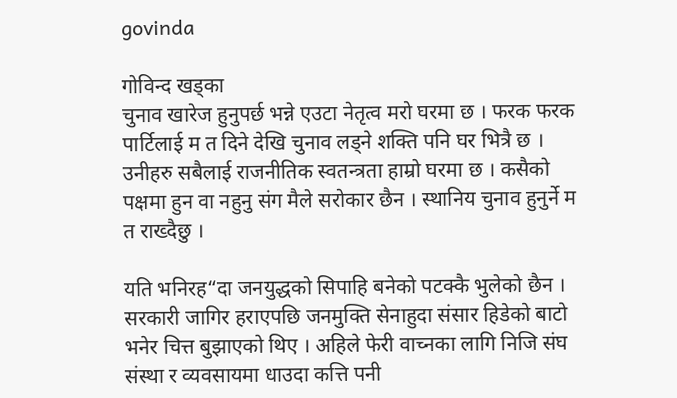govinda

गोविन्द खड्का
चुनाव खारेज हुनुपर्छ भन्ने एउटा नेतृत्व मरो घरमा छ । फरक फरक पार्टिलाई म त दिने देखि चुनाव लड्ने शक्ति पनि घर भित्रै छ । उनीहरु सबैलाई राजनीतिक स्वतन्त्रता हाम्रो घरमा छ । कसैको पक्षमा हुन वा नहुनु संग मैले सरोकार छैन । स्थानिय चुनाव हुनुर्ने म त राख्दैछु ।

यति भनिरह“दा जनयुद्धको सिपाहि बनेको पटक्कै भुलेको छैन । सरकारी जागिर हराएपछि जनमुक्ति सेनाहुदा संसार हिडेको बाटो भनेर चित्त बुझाएको थिए । अहिले फेरी वाच्नका लागि निजि संघ संस्था र व्यवसायमा धाउदा कत्ति पनी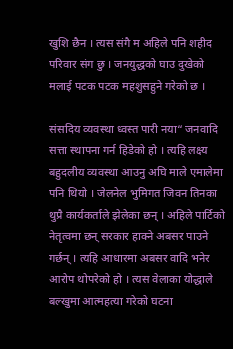खुशि छैन । त्यस संगै म अहिले पनि शहीद परिवार संग छु । जनयुद्धको घाउ दुखेको मलाई पटक पटक महशुसहुने गरेको छ ।

संसदिय व्यवस्था ध्वस्त पारी नया“ जनवादि सत्ता स्थापना गर्न हिडेको हो । त्यहि लक्ष्य बहुदलीय व्यवस्था आउनु अघि माले एमालेमा पनि थियो । जेलनेल भुमिगत जिवन तिनका थुप्रै कार्यकर्ताले झेलेका छन् । अहिले पार्टिको नेतृत्वमा छन् सरकार हाक्ने अबसर पाउने गर्छन् । त्यहि आधारमा अबसर वादि भनेर आरोप थोपरेको हो । त्यस वेलाका योद्धाले बल्खुमा आत्महत्या गरेको घटना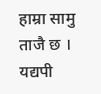हाम्रा सामु ताजै छ । यद्यपी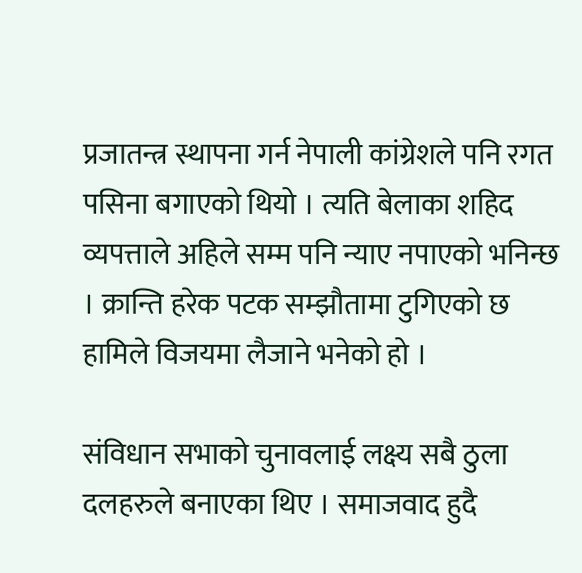प्रजातन्त्र स्थापना गर्न नेपाली कांग्रेशले पनि रगत पसिना बगाएको थियो । त्यति बेलाका शहिद व्यपत्ताले अहिले सम्म पनि न्याए नपाएको भनिन्छ । क्रान्ति हरेक पटक सम्झौतामा टुगिएको छ हामिले विजयमा लैजाने भनेको हो ।

संविधान सभाको चुनावलाई लक्ष्य सबै ठुला दलहरुले बनाएका थिए । समाजवाद हुदै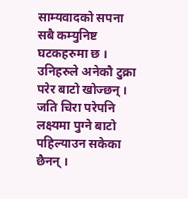साम्यवादको सपना सबै कम्युनिष्ट घटकहरुमा छ । उनिहरुले अनेकौ टुक्रा परेर बाटो खोज्छन् । जति चिरा परेपनि लक्ष्यमा पुग्ने बाटो पहिल्याउन सकेका छैनन् ।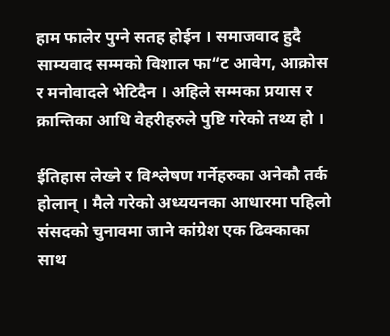हाम फालेर पुग्ने सतह होईन । समाजवाद हुदै साम्यवाद सम्मको विशाल फा“ट आवेग, आक्रोस र मनोवादले भेटिदैन । अहिले सम्मका प्रयास र क्रान्तिका आधि वेहरीहरुले पुष्टि गरेको तथ्य हो ।

ईतिहास लेख्ने र विश्लेषण गर्नेहरुका अनेकौ तर्क होलान् । मैले गरेको अध्ययनका आधारमा पहिलो संसदको चुनावमा जाने कांग्रेश एक ढिक्काका साथ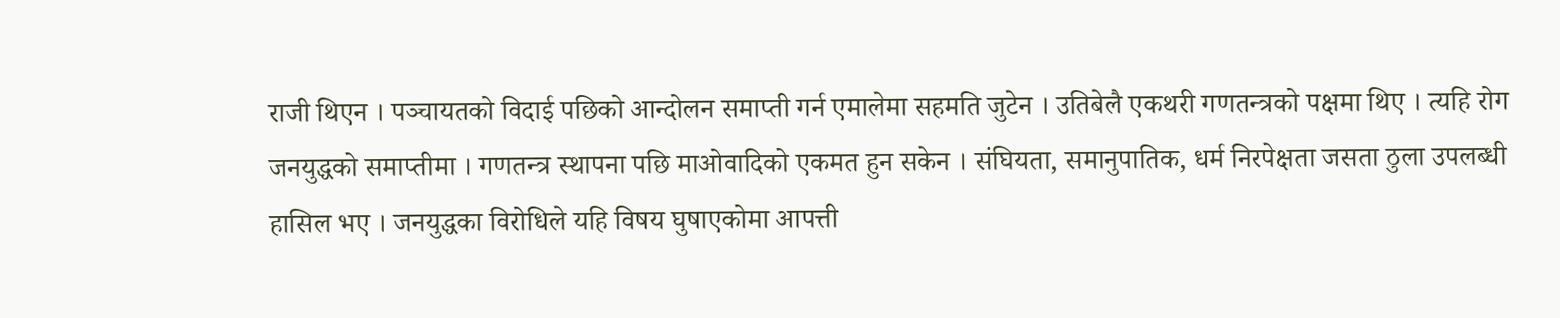राजी थिएन । पञ्चायतको विदाई पछिको आन्दोलन समाप्ती गर्न एमालेमा सहमति जुटेन । उतिबेलै एकथरी गणतन्त्रको पक्षमा थिए । त्यहि रोग जनयुद्धको समाप्तीमा । गणतन्त्र स्थापना पछि माओवादिको एकमत हुन सकेन । संघियता, समानुपातिक, धर्म निरपेक्षता जसता ठुला उपलब्धी हासिल भए । जनयुद्धका विरोधिले यहि विषय घुषाएकोमा आपत्ती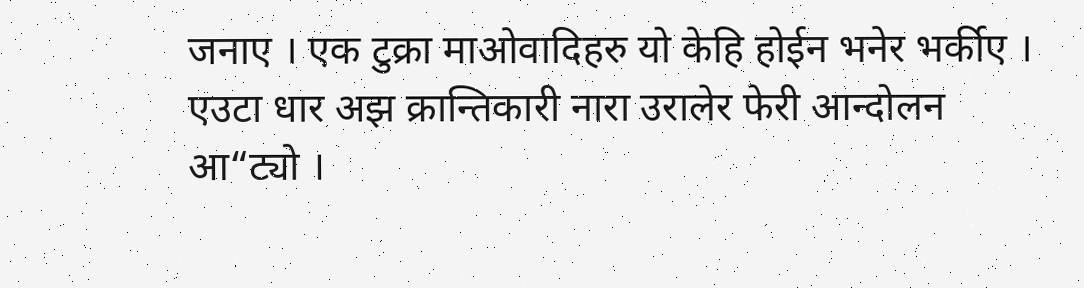जनाए । एक टुक्रा माओवादिहरु यो केहि होईन भनेर भर्कीए । एउटा धार अझ क्रान्तिकारी नारा उरालेर फेरी आन्दोलन आ“ट्यो ।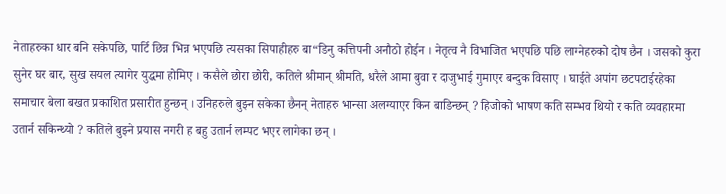नेताहरुका धार बनि सकेपछि, पार्टि छिन्न भिन्न भएपछि त्यसका सिपाहीहरु बा“डिनु कत्तिपनी अनौठो होईन । नेतृत्व नै विभाजित भएपछि पछि लाग्नेहरुको दोष छैन । जसको कुरा सुनेर घर बार, सुख सयल त्यागेर युद्धमा होमिए । कसैले छोरा छोरी, कतिले श्रीमान् श्रीमति, धरैले आमा बुवा र दाजुभाई गुमाएर बन्दुक विसाए । घाईते अपांग छटपटाईरहेका समाचार बेला बखत प्रकाशित प्रसारीत हुन्छन् । उनिहरुले बुझ्न सकेका छैनन् नेताहरु भान्सा अलग्याएर किन बाडिन्छन् ? हिजोको भाषण कति सम्भव थियो र कति व्यवहारमा उतार्न सकिन्थ्यो ? कतिले बुझ्ने प्रयास नगरी ह बहु उतार्न लम्पट भएर लागेका छन् ।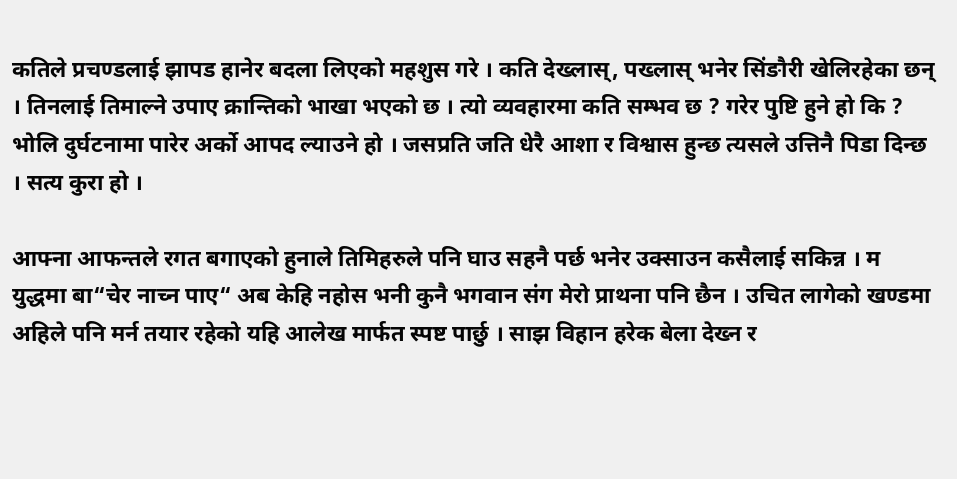कतिले प्रचण्डलाई झापड हानेर बदला लिएको महशुस गरे । कति देख्लास्, पख्लास् भनेर सिंङौरी खेलिरहेका छन् । तिनलाई तिमाल्ने उपाए क्रान्तिको भाखा भएको छ । त्यो व्यवहारमा कति सम्भव छ ? गरेर पुष्टि हुने हो कि ? भोलि दुर्घटनामा पारेर अर्को आपद ल्याउने हो । जसप्रति जति धेरै आशा र विश्वास हुन्छ त्यसले उत्तिनै पिडा दिन्छ । सत्य कुरा हो ।

आफ्ना आफन्तले रगत बगाएको हुनाले तिमिहरुले पनि घाउ सहनै पर्छ भनेर उक्साउन कसैलाई सकिन्न । म युद्धमा बा“चेर नाच्न पाए“ अब केहि नहोस भनी कुनै भगवान संग मेरो प्राथना पनि छैन । उचित लागेको खण्डमा अहिले पनि मर्न तयार रहेको यहि आलेख मार्फत स्पष्ट पार्छु । साझ विहान हरेक बेला देख्न र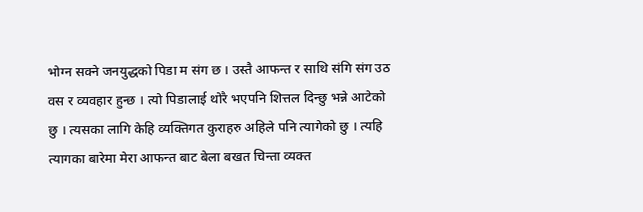भोग्न सक्ने जनयुद्धको पिडा म संग छ । उस्तै आफन्त र साथि संगि संग उठ वस र व्यवहार हुन्छ । त्यो पिडालाई थोरै भएपनि शित्तल दिन्छु भन्ने आटेको छु । त्यसका लागि केहि व्यक्तिगत कुराहरु अहिले पनि त्यागेको छु । त्यहि त्यागका बारेमा मेरा आफन्त बाट बेला बखत चिन्ता व्यक्त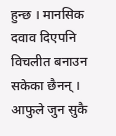हुन्छ । मानसिक दवाव दिएपनि विचलीत बनाउन सकेका छैनन् । आफुले जुन सुकै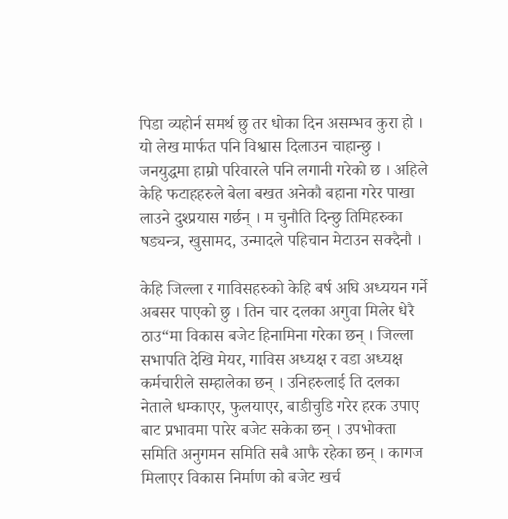पिडा व्यहोर्न समर्थ छु तर धोका दिन असम्भव कुरा हो । यो लेख मार्फत पनि विश्वास दिलाउन चाहान्छु । जनयुद्धमा हाम्रो परिवारले पनि लगानी गरेको छ । अहिले केहि फटाहहरुले बेला बखत अनेकौ बहाना गरेर पाखा लाउने दुश्प्रयास गर्छन् । म चुनौति दिन्छु तिमिहरुका षड्यन्त्र, खुसामद, उन्मादले पहिचान मेटाउन सक्दैनौ ।

केहि जिल्ला र गाविसहरुको केहि बर्ष अघि अध्ययन गर्ने अबसर पाएको छु । तिन चार दलका अगुवा मिलेर धेरै ठाउ“मा विकास बजेट हिनामिना गरेका छन् । जिल्ला सभापति देखि मेयर, गाविस अध्यक्ष र वडा अध्यक्ष कर्मचारीले सम्हालेका छन् । उनिहरुलाई ति दलका नेताले धम्काएर, फुलयाएर, बाडीचुडि गरेर हरक उपाए बाट प्रभावमा पारेर बजेट सकेका छन् । उपभोक्ता समिति अनुगमन समिति सबै आफै रहेका छन् । कागज मिलाएर विकास निर्माण को बजेट खर्च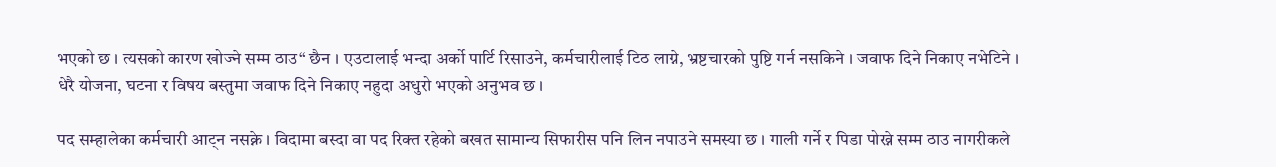भएको छ । त्यसको कारण खोज्ने सम्म ठाउ“ छैन । एउटालाई भन्दा अर्को पार्टि रिसाउने, कर्मचारीलाई टिठ लाग्ने, भ्रष्टचारको पुष्टि गर्न नसकिने । जवाफ दिने निकाए नभेटिने । धेरै योजना, घटना र विषय बस्तुमा जवाफ दिने निकाए नहुदा अधुरो भएको अनुभव छ ।

पद सम्हालेका कर्मचारी आट्न नसक्ने । विदामा बस्दा वा पद रिक्त रहेको बखत सामान्य सिफारीस पनि लिन नपाउने समस्या छ । गाली गर्ने र पिडा पोख्ने सम्म ठाउ नागरीकले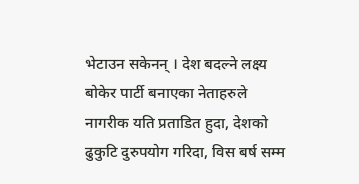भेटाउन सकेनन् । देश बदल्ने लक्ष्य बोकेर पार्टी बनाएका नेताहरुले नागरीक यति प्रताडित हुदा, देशको ढुकुटि दुरुपयोग गरिदा, विस बर्ष सम्म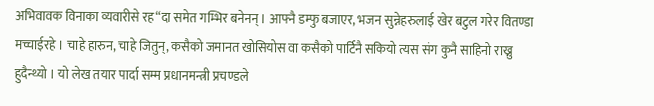अभिवावक विनाका व्यवारीसे रह“दा समेत गम्भिर बनेनन् । आफ्नै डम्फु बजाएर, भजन सुन्नेहरुलाई खेर बटुल गरेर वितण्डा मच्चाईरहे । चाहे हारुन, चाहे जितुन्, कसैको जमानत खोसियोस वा कसैको पार्टिनै सकियो त्यस संग कुनै साहिनो राख्नु हुदैन्थ्यो । यो लेख तयार पार्दा सम्म प्रधानमन्त्री प्रचण्डले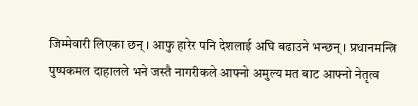जिम्मेवारी लिएका छन् । आफु हारेर पनि देशलाई अघि बढाउने भन्छन् । प्रधानमन्त्रि पुष्पकमल दाहालले भने जस्तै नागरीकले आफ्नो अमुल्य मत बाट आफ्नो नेतृत्व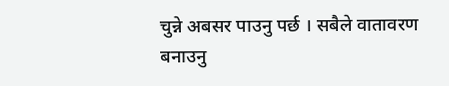चुन्ने अबसर पाउनु पर्छ । सबैले वातावरण बनाउनु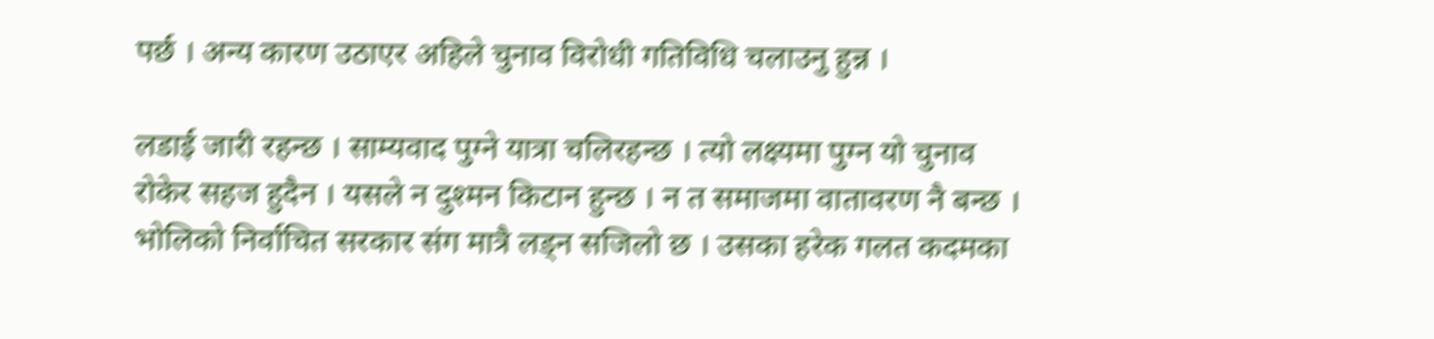पर्छ । अन्य कारण उठाएर अहिले चुनाव विरोधी गतिविधि चलाउनु हुन्न ।

लडाई जारी रहन्छ । साम्यवाद पुग्ने यात्रा चलिरहन्छ । त्यो लक्ष्यमा पुग्न यो चुनाव रोकेर सहज हुदैन । यसले न दुश्मन किटान हुन्छ । न त समाजमा वातावरण नै बन्छ । भोलिको निर्वाचित सरकार संग मात्रै लड्न सजिलो छ । उसका हरेक गलत कदमका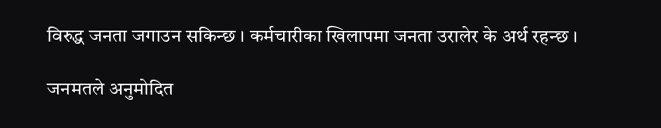विरुद्ध जनता जगाउन सकिन्छ । कर्मचारीका खिलापमा जनता उरालेर के अर्थ रहन्छ ।

जनमतले अनुमोदित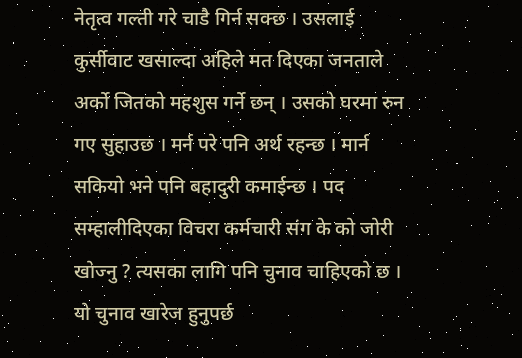नेतृत्व गल्ती गरे चाडै गिर्न सक्छ । उसलाई कुर्सीवाट खसाल्दा अहिले मत दिएका जनताले अर्को जितको महशुस गर्ने छन् । उसको घरमा रुन गए सुहाउछ । मर्न परे पनि अर्थ रहन्छ । मार्न सकियो भने पनि बहादुरी कमाईन्छ । पद सम्हालीदिएका विचरा कर्मचारी संग के को जोरी खोज्नु ? त्यसका लागि पनि चुनाव चाहिएको छ । यो चुनाव खारेज हुनुपर्छ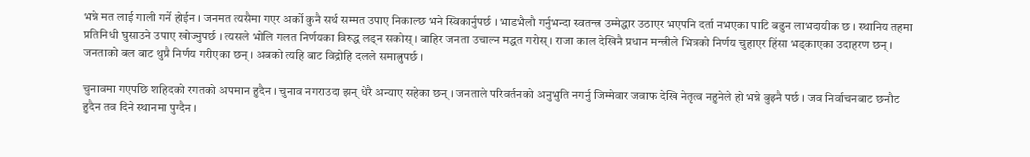भन्ने मत लाई गाली गर्ने होईन । जनमत त्यसैमा गएर अर्को कुनै सर्थ सम्मत उपाए निकाल्छ भने स्विकार्नुपर्छ । भाडभैलौ गर्नुभन्दा स्वतन्त्र उम्मेद्धार उठाएर भएपनि दर्ता नभएका पाटि बढुन लाभदायीक छ । स्थानिय तहमा प्रतिनिधी घुसाउने उपाए खोज्नुपर्छ । त्यसले भोलि गलत निर्णयका विरुद्ध लड्न सकोस् । बाहिर जनता उचाल्न मद्धत गरोस् । राजा काल देखिनै प्रधान मन्त्रीले भित्रको निर्णय चुहाएर हिंसा भड्काएका उदाहरण छन् । जनताको बल बाट थुप्रै निर्णय गरीएका छन् । अबको त्यहि बाट विद्रोहि दलले समात्नुपर्छ ।

चुनावमा गएपछि शहिदको रगतको अपमान हुदैन । चुनाव नगराउदा झन् धेरै अन्याए सहेका छन् । जनताले परिवर्तनको अनुभुति नगर्नु जिम्मेवार जवाफ देखि नेतृत्व नहुनेले हो भन्ने बुझ्नै पर्छ । जव निर्वाचनबाट छनौट हुदैन तव दिने स्थानमा पुग्दैन ।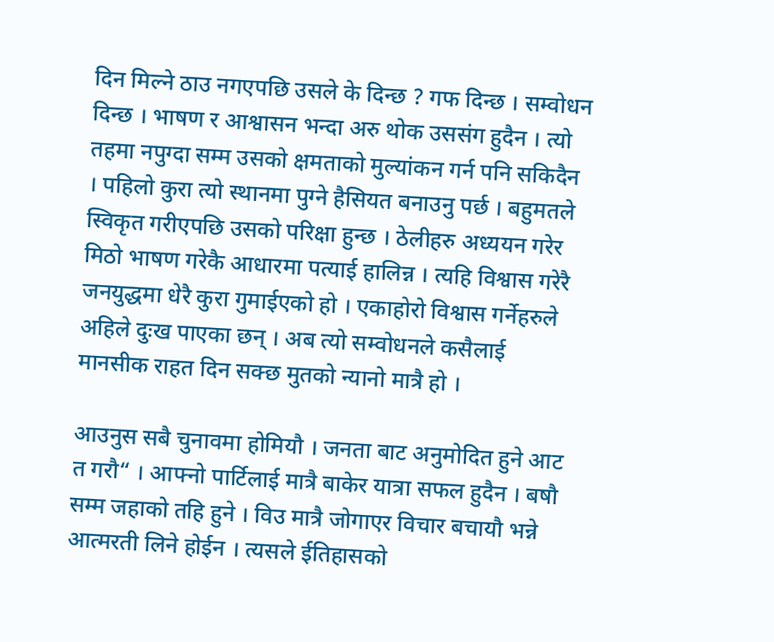दिन मिल्ने ठाउ नगएपछि उसले के दिन्छ ? गफ दिन्छ । सम्वोधन दिन्छ । भाषण र आश्वासन भन्दा अरु थोक उससंग हुदैन । त्यो तहमा नपुग्दा सम्म उसको क्षमताको मुल्यांकन गर्न पनि सकिदैन । पहिलो कुरा त्यो स्थानमा पुग्ने हैसियत बनाउनु पर्छ । बहुमतले स्विकृत गरीएपछि उसको परिक्षा हुन्छ । ठेलीहरु अध्ययन गरेर मिठो भाषण गरेकै आधारमा पत्याई हालिन्न । त्यहि विश्वास गरेरै जनयुद्धमा धेरै कुरा गुमाईएको हो । एकाहोरो विश्वास गर्नेहरुले अहिले दुःख पाएका छन् । अब त्यो सम्वोधनले कसैलाई मानसीक राहत दिन सक्छ मुतको न्यानो मात्रै हो ।

आउनुस सबै चुनावमा होमियौ । जनता बाट अनुमोदित हुने आट त गरौ“ । आफ्नो पार्टिलाई मात्रै बाकेर यात्रा सफल हुदैन । बषौ सम्म जहाको तहि हुने । विउ मात्रै जोगाएर विचार बचायौ भन्ने आत्मरती लिने होईन । त्यसले ईतिहासको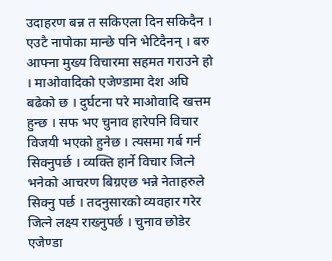उदाहरण बन्न त सकिएला दिन सकिदैन । एउटै नापोका मान्छे पनि भेटिदैनन् । बरु आफ्ना मुख्य विचारमा सहमत गराउने हो । माओवादिको एजेण्डामा देश अघि बढेको छ । दुर्घटना परे माओवादि खत्तम हुन्छ । सफ भए चुनाव हारेपनि विचार विजयी भएको हुनेछ । त्यसमा गर्ब गर्न सिक्नुपर्छ । व्यक्ति हार्ने विचार जित्ने भनेको आचरण बिग्रएछ भन्ने नेताहरुले सिक्नु पर्छ । तदनुसारको व्यवहार गरेर जित्ने लक्ष्य राख्नुपर्छ । चुनाव छोडेर एजेण्डा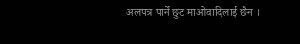अलपत्र पार्ने छुट माओवादिलाई छैन ।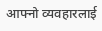आफ्नो व्यवहारलाई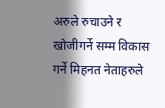अरुले रुचाउने र खोजीगर्ने सम्म विकास गर्ने मिहनत नेताहरुले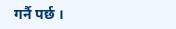गर्नै पर्छ ।